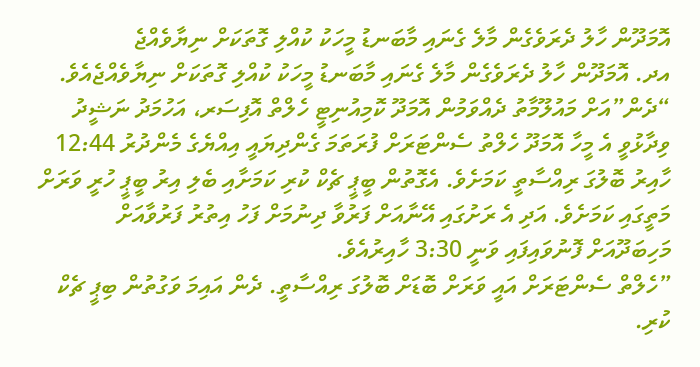އޮމަދޫން ހާލު ދެރަވެގެން މާލެ ގެނައި މާބަނޑު މީހަކު ކުއްލި ގޮތަކަށް ނިޔާވެއްޖެ
އދ. އޮމަދޫން ހާލު ދެރަވެގެން މާލެ ގެނައި މާބަނޑު މީހަކު ކުއްލި ގޮތަކަށް ނިޔާވެއްޖެއެވެ.
“ދެން”އަށް މައުލޫމާތު ދެއްވަމުން އޮމަދޫ ކޮމިއުނިޓީ ހެލްތް އޮފިސަރ، އަހުމަދު ނަޝީދު ވިދާޅުވީ އެ މީހާ އޮމަދޫ ހެލްތު ސެންޓަރަށް ފުރަތަމަ ގެންދިޔައީ އިއްޔެގެ މެންދުރު 12:44 ހާއިރު ބޮލުގަ ރިއްސާތީ ކަމަށެވެ. އެގޮތުން ބީޕީ ޗެކް ކުރި ކަމަށާއި ބެލި އިރު ބީޕީ ހުރީ ވަރަށް މަތީގައި ކަމަށެވެ. އަދި އެ ރަށުގައި އޭނާއަށް ފަރުވާ ދިނުމަށް ފަހު އިތުރު ފަރުވާއަށް މަހިބަދޫއަށް ފޮނުވައިފައި ވަނީ 3:30 ހާއިރުއެވެ.
”ހެލްތް ސެންޓަރަށް އައީ ވަރަށް ބޮޑަށް ބޮލުގަ ރިއްސާތީ. ދެން އައިމަ ވަގުތުން ބިޕީ ޗެކް ކުރި.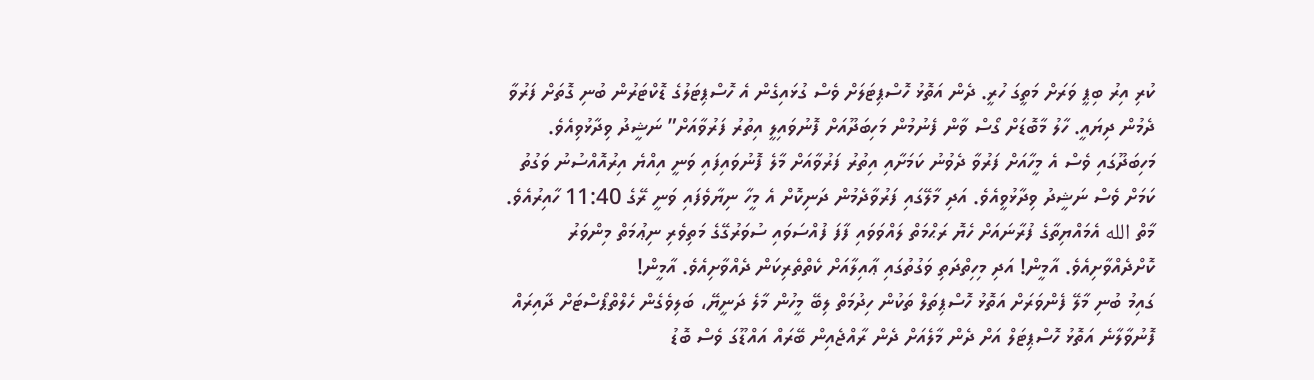ކުރި އިރު ބިޕީ ވަރަށް މަތީގަ ހުރީ. ދެން އަތޮޅު ހޮސްޕިޓަލަށް ވެސް ގުޅައިގެން އެ ހޮސްޕިޓަލުގެ ޑޮކްޓަރުން ބުނި ގޮތަށް ފަރުވާ ދެމުން ދިޔައީ. ހާލު މާބޮޑަށް ގޯސް ވާން ފެނުމުން މަހިބަދޫއަށް ފޮނުވައިލީ އިތުރު ފަރުވާއަށް” ނަޝީދު ވިދާޅުވިއެވެ.
މަހިބަދޫގައި ވެސް އެ މީހާއަށް ފަރުވާ ދެވުނު ކަމަށާއި އިތުރު ފަރުވާއަށް މާލެ ފޮނުވައިފައި ވަނީ އިއްޔެ އިރުއޮއްސުނު ވަގުތު ކަމަށް ވެސް ނަޝީދު ވިދާޅުވީއެވެ. އަދި މާލޭގައި ފަރުވާދެމުން ދަނިކޮށް އެ މީހާ ނިޔާވެފައި ވަނީ ރޭގެ 11:40 ހާއިރުއެވެ.
މާތް الله އެމައްޔިތާގެ ފުރާނައަށް ހެޔޮ ރަޙްމަތް ލައްވަވައި ފާފަ ފުއްސަވައި ސުވަރުގޭގެ މަތިވެރި ނިޢުމަތް މިންވަރު ކޮށްދެއްވާށިއެވެ. އާމީން! އަދި މިހިތްދަތި ވަގުތުގައި ޢާއިލާއަށް ކެތްތެރިކަން ދެއްވާށިއެވެ. އާމީން!
ގައިމު ބުނި މާލޭ ފެންވަރަށް އަތޮޅު ހޮސްޕިތަލް ތަކުން ހިދުމަތް ލިބޭ މީހުން މާލެ ދަނީޔޭ، ބަލިވެގެން ހެލްތްޕޯސްޓަށް ދާއިރައް ފޮނުވާލާނެ އަތޮޅު ހޮސްޕިޓަލް އަށް ދެން މާލެއަށް ދެން ރާއްޖެއިން ބޭރައް އައްޑޫގަ ވެސް ބޮޑު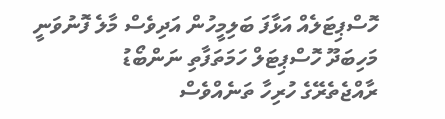ހޮސްޕިޓަލެއް އަޅާފަ ބަލިމީހުން އަދިވެސް މާލެ ފޮނުވަނީ
މަހިބަދޫ ހޮސްޕިޓަލް ހަމަތަފާތި ނަންބޯޑު
ރާއްޖެތެރޭގެ ހުރިހާ ތަނެއްވެސް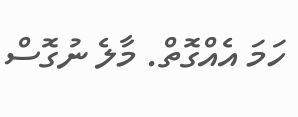ހަމަ އެއްގޮތް. މާލެ ނުގޮސް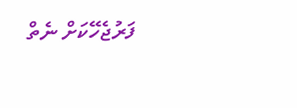ފަރުޖެހޭކަށް ނެތް